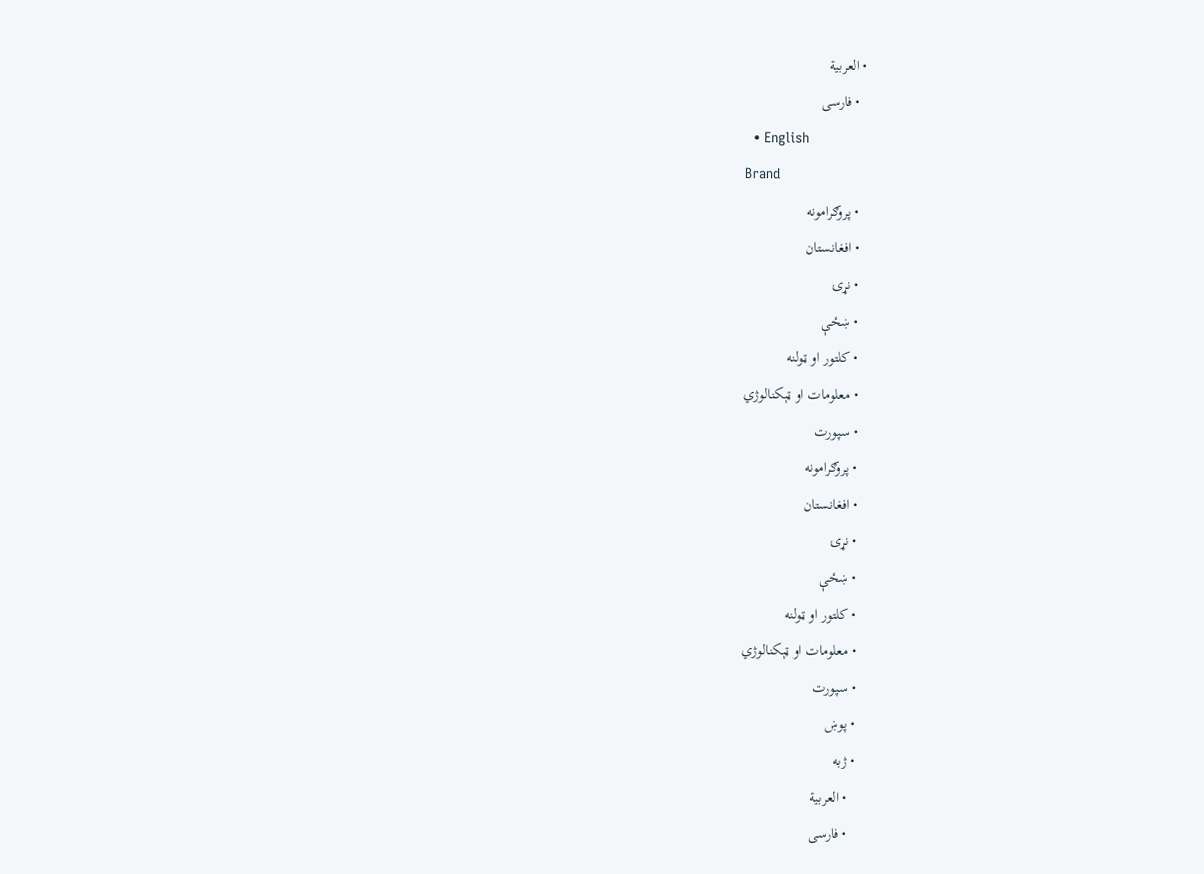• العربية
  • فارسی
  • English
Brand
  • پروګرامونه
  • افغانستان
  • نړۍ
  • ښځې
  • کلتور او ټولنه
  • معلومات او ټېکنالوژي
  • سپورت
  • پروګرامونه
  • افغانستان
  • نړۍ
  • ښځې
  • کلتور او ټولنه
  • معلومات او ټېکنالوژي
  • سپورت
  • پوښ
  • ژبه
    • العربية
    • فارسی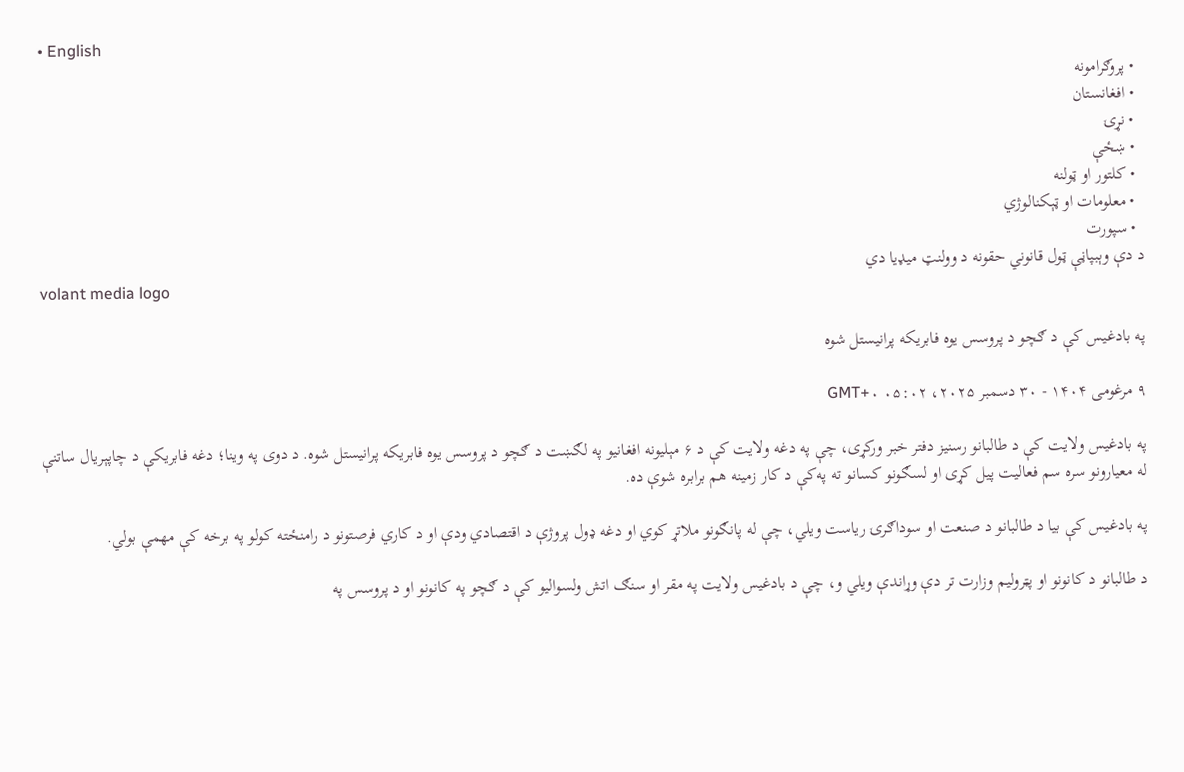• English
  • پروګرامونه
  • افغانستان
  • نړۍ
  • ښځې
  • کلتور او ټولنه
  • معلومات او ټېکنالوژي
  • سپورت
د دې وېبپاڼې ټول قانوني حقونه د وولنټ میډیا دي
volant media logo

په بادغیس کې د ګچو د پروسس یوه فابریکه پرانیستل شوه

۹ مرغومی ۱۴۰۴ - ۳۰ دسمبر ۲۰۲۵، ۰۵:۰۲ GMT+۰

په بادغیس ولایت کې د طالبانو رسنیز دفتر خبر ورکړی، چې په دغه ولایت کې د ۶ مېلیونه افغانیو په لګښت د ګچو د پروسس یوه فابریکه پرانیستل شوه. د دوی په وینا؛ دغه فابریکې د چاپېریال ساتنې له معیارونو سره سم فعالیت پيل کړی او لسګونو کسانو ته په‌کې د کار زمینه هم برابره شوې ده.

په بادغیس کې بیا د طالبانو د صنعت او سوداګرۍ ریاست ویلي، چې له پانګونو ملاتړ کوي او دغه ډول پروژې د اقتصادي ودې او د کاري فرصتونو د رامنځته کولو په برخه کې مهمې بولي.

د طالبانو د کانونو او پټرولیم وزارت تر دې وړاندې ویلي و، چې د بادغیس ولایت په مقر او سنګ اتش ولسوالیو کې د ګچو په کانونو او د پروسس په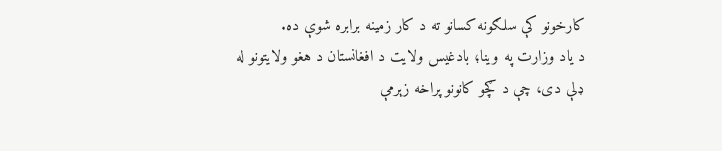کارخونو کې سلګونه کسانو ته د کار زمینه برابره شوې ده.
د یاد وزارت په وینا؛ بادغیس ولایت د افغانستان د هغو ولایتونو له ډلې دی، چې د ګچو کانونو پراخه زېرمې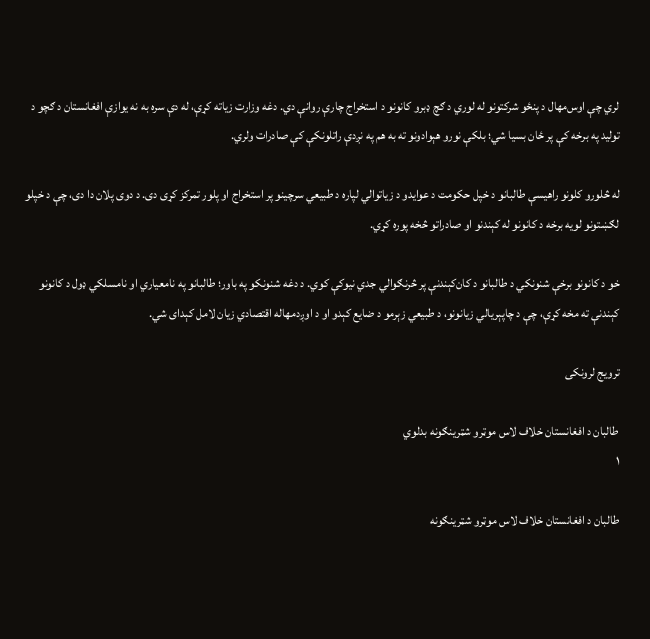لري چې اوس‌مهال د پنځو شرکتونو له لوري د ګچ ډبرو کانونو د استخراج چارې روانې دي. دغه وزارت زیاته کړې، له دې سره به نه یوازې افغانستان د ګچو د تولید په برخه کې پر ځان بسیا شي؛ بلکې نورو هېوادونو ته به هم په نږدې راتلونکې کې صادرات ولري.

له څلورو کلونو راهیسې طالبانو د خپل حکومت د عوایدو د زیاتوالي لپاره د طبیعي سرچینو پر استخراج او پلور تمرکز کړی دی. د دوی پلان دا دی، چې د خپلو لګښتونو لویه برخه د کانونو له کېندنو او صادراتو څخه پوره کړي.

خو د کانونو برخې شنونکي د طالبانو د کان‌کېندنې پر څرنګوالي جدي نیوکې کوي. د دغه شنونکو په باور؛ طالبانو په نامعیاري او نامسلکي ډول د کانونو کېندنې ته مخه کړې، چې د چاپېریالي زیانونو، د طبیعي زېرمو د ضایع کېدو او د اوږدمهاله اقتصادي زیان لامل کېدای شي.

ترویج لرونکی

طالبان د افغانستان خلاف لاس موټرو شټرینګونه بدلوي
۱

طالبان د افغانستان خلاف لاس موټرو شټرینګونه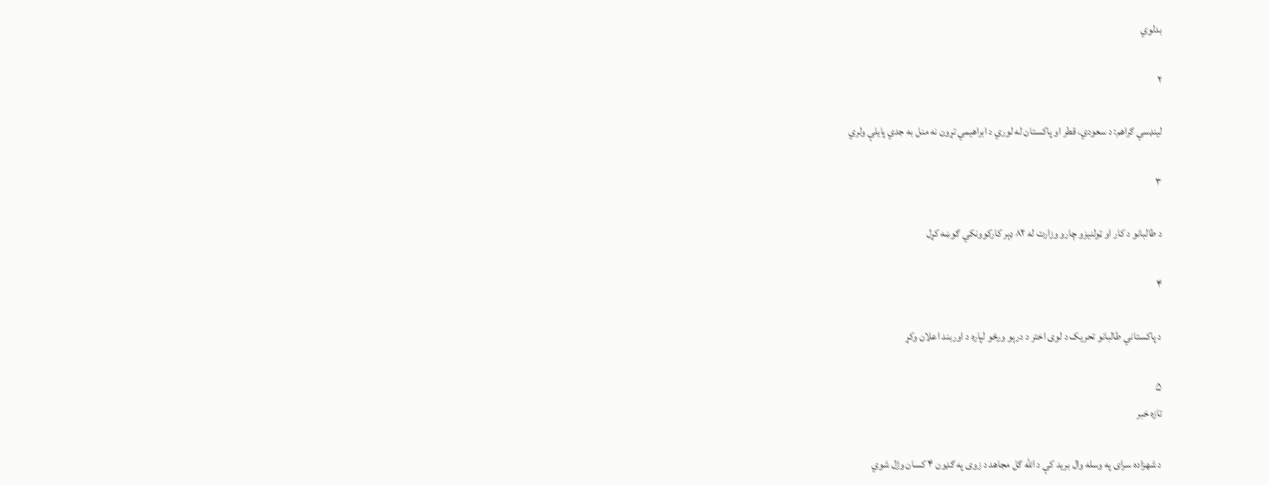بدلوي

۲

لينډسي ګراهم: د سعودي، قطر او پاکستان له لوري د ابراهیمي تړون نه منل به جدي پایلې ولري

۳

د طالبانو د کار او ټولنیزو چارو وزارت له ۸۲ ډېر کارکوونکي ګوښه کړل

۴

د پاکستاني طالبانو تحریک د لوی اختر د درېو ورځو لپاره د اوربند اعلان وکړ

۵
تازه خبر

د شهزاده سرای په وسله وال برید کې د الله ګل مجاهد د زوی په ګډون ۴ کسان وژل شوي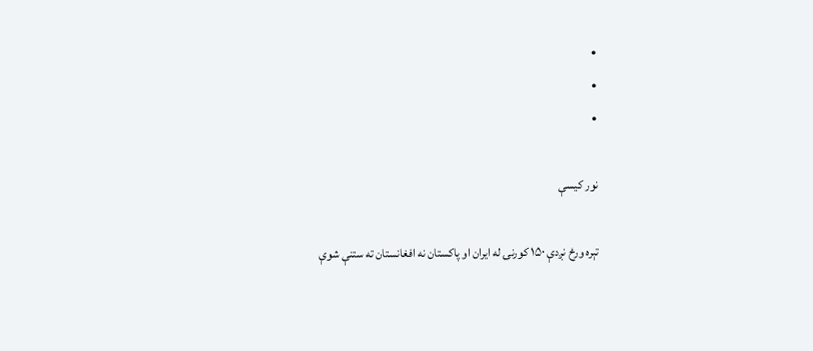•
•
•

نور کیسې

تېره ورځ نږدې ۱۵۰ کورنۍ له ایران او پاکستان نه افغانستان ته ستنې شوې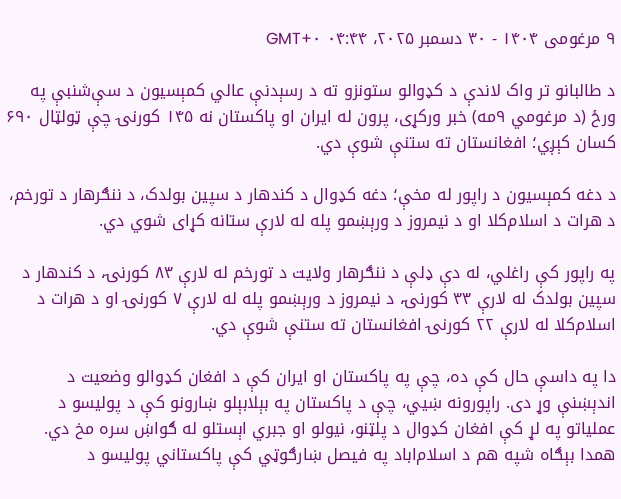۹ مرغومی ۱۴۰۴ - ۳۰ دسمبر ۲۰۲۵، ۰۴:۴۴ GMT+۰

د طالبانو تر واک لاندې د کډوالو ستونزو ته د رسېدنې عالي کمېسیون د سې‌شنبې په ورځ (د مرغومي ۹مه) خبر ورکړی، پرون له ایران او پاکستان نه ۱۴۵ کورنۍ چې ټولټال ۶۹۰ کسان کېږي؛ افغانستان ته ستنې شوې دي.

د دغه کمېسیون د راپور له مخې؛ دغه کډوال د کندهار د سپین بولدک، د ننګرهار د تورخم، د هرات د اسلام‌کلا او د نیمروز د ورېښمو پله له لارې ستانه کړای شوي دي.

په راپور کې راغلي، له دې ډلې د ننګرهار ولایت د تورخم له لارې ۸۳ کورنۍ، د کندهار د سپین بولدک له لارې ۳۳ کورنۍ، د نیمروز د ورېښمو پله له لارې ۷ کورنۍ او د هرات د اسلام‌کلا له لارې ۲۲ کورنۍ افغانستان ته ستنې شوې دي.

دا په داسې حال کې ده، چې په پاکستان او ایران کې د افغان کډوالو وضعیت د اندېښنې وړ دی. راپورونه ښيي، چې د پاکستان په بېلابېلو ښارونو کې د پولیسو د عملیاتو په لړ کې افغان کډوال د پلټنو، نیولو او جبري اېستلو له ګواښ سره مخ دي. همدا بېګاه شپه هم د اسلام‌اباد په فیصل ښارګوټي کې پاکستاني پولیسو د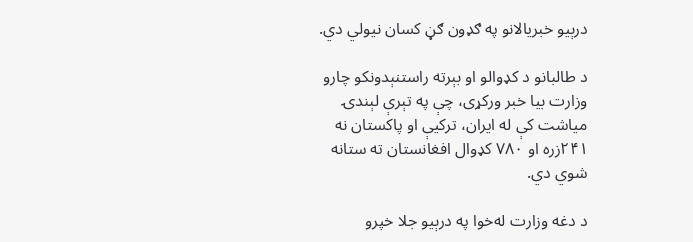درېیو خبریالانو په ګډون ګڼ کسان نیولي دي.

د طالبانو د کډوالو او بېرته راستنېدونکو چارو وزارت بیا خبر ورکړی، چې په تېرې لېندۍ میاشت کې له ایران، ترکیې او پاکستان نه ۲۴۱زره او ۷۸۰ کډوال افغانستان ته ستانه شوي دي.

د دغه وزارت له‌خوا په درېیو جلا خپرو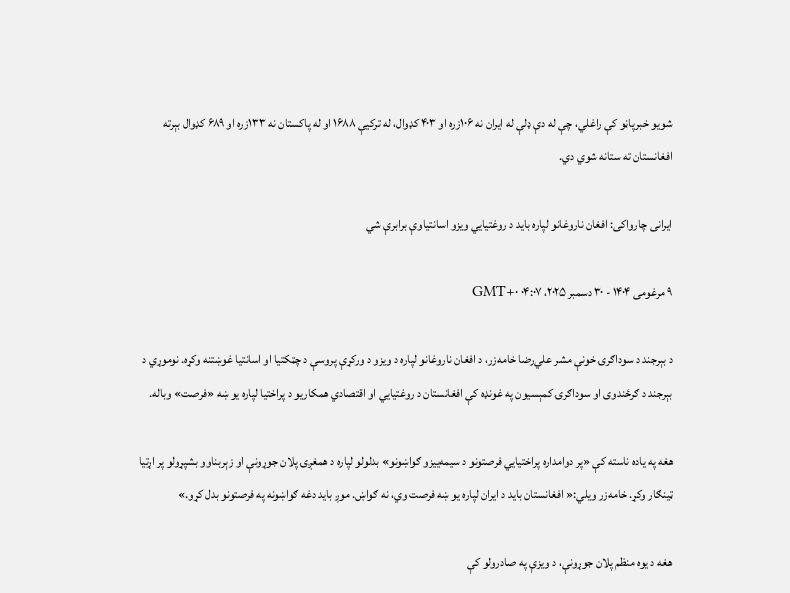شویو خبرپاڼو کې راغلي، چې له دې ډلې له ایران نه ۱۰۶زره او ۴۰۳ کډوال، له ترکیې ۱۶۸۸ او له پاکستان نه ۱۳۳زره او ۶۸۹ کډوال بېرته افغانستان ته ستانه شوي دي.

ایرانی چارواکی: افغان ناروغانو لپاره باید د روغتیایي ویزو اسانتیاوې برابرې شي

۹ مرغومی ۱۴۰۴ - ۳۰ دسمبر ۲۰۲۵، ۰۴:۰۷ GMT+۰

د بېرجند د سوداګرۍ خونې مشر علي‌رضا خامه‌زر، د افغان ناروغانو لپاره د ویزو د ورکړې پروسې د چټکتیا او اسانتیا غوښتنه وکړه. نوموړي د بېرجند د ګرځندوی او سوداګرۍ کمېسیون په غونډه کې افغانستان د روغتیایي او اقتصادي همکاریو د پراختیا لپاره یو ښه «فرصت» وباله.

هغه په یاده ناسته کې «پر دوامداره پراختیایي فرصتونو د سیمه‌ییزو ګواښونو» بدلولو لپاره د همغږۍ پلان جوړونې او زېربناوو بشپړولو پر اړتیا ټینګار وکړ. خامه‌زر ویلي:« افغانستان باید د ایران لپاره یو ښه فرصت وي، نه ګواښ. موږ باید دغه ګواښونه په فرصتونو بدل کړو.»

هغه د یوه منظم پلان جوړونې، د ویزې په صادرولو کې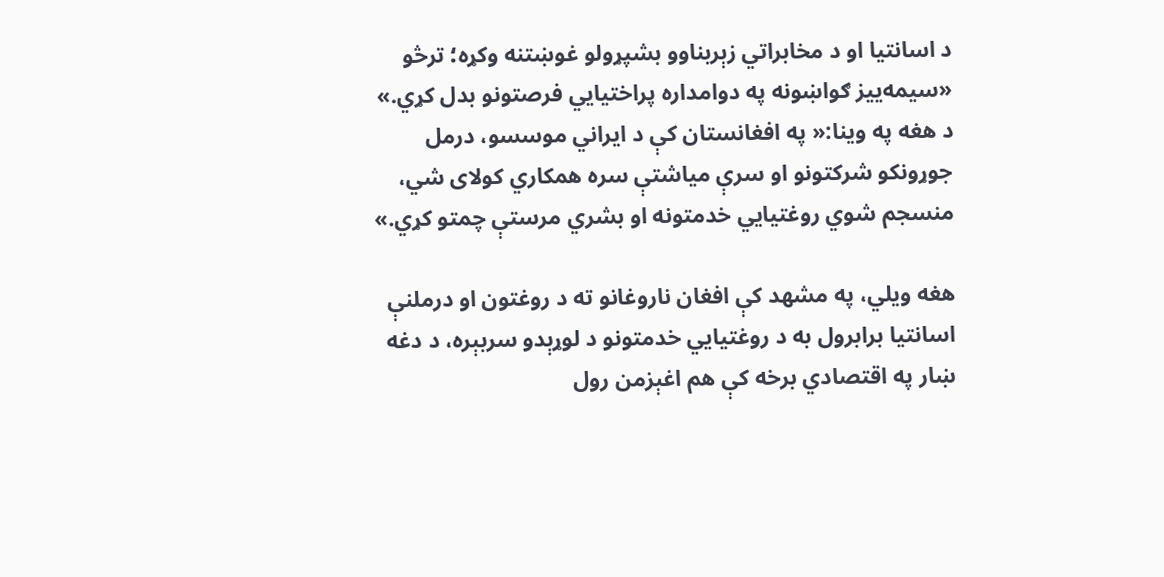د اسانتیا او د مخابراتي زېربناوو بشپړولو غوښتنه وکړه؛ ترڅو «سیمه‌ییز ګواښونه په دوامداره پراختیایي فرصتونو بدل کړي.» د هغه په وینا:« په افغانستان کې د ایراني موسسو، درمل جوړونکو شرکتونو او سرې میاشتې سره همکاري کولای شي، منسجم شوي روغتیایي خدمتونه او بشري مرستې چمتو کړي.»

هغه ویلي، په مشهد کې افغان ناروغانو ته د روغتون او درملنې اسانتیا برابرول به د روغتیایي خدمتونو د لوړېدو سربېره، د دغه ښار په اقتصادي برخه کې هم اغېزمن رول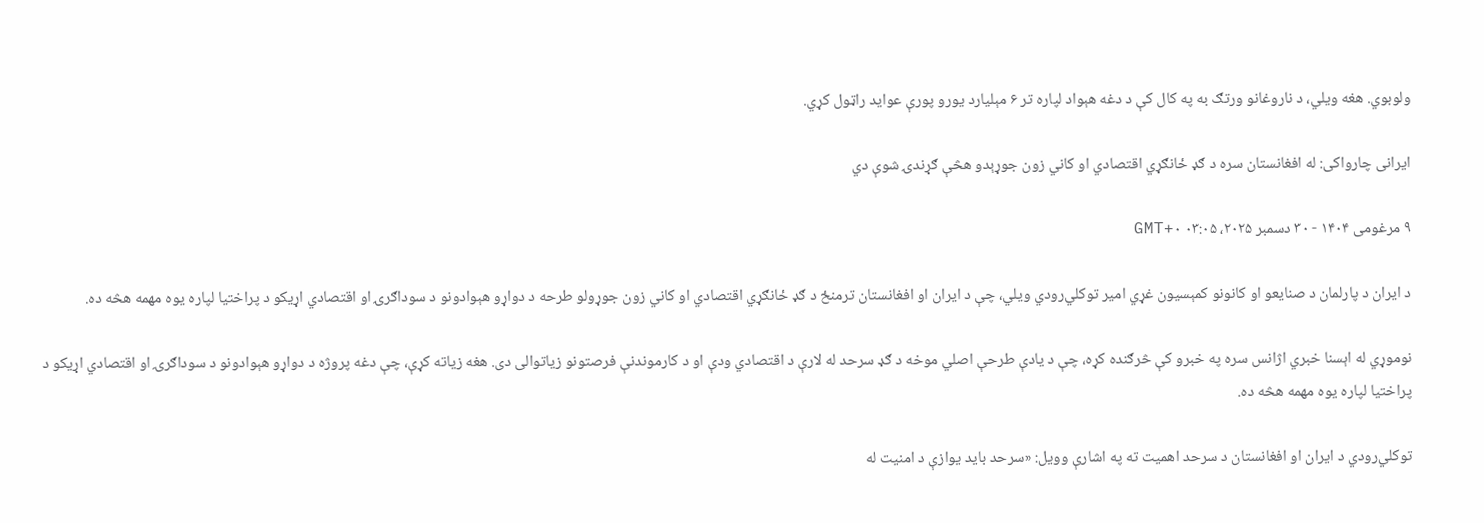ولوبوي. هغه ویلي، د ناروغانو ورتګ به په کال کې د دغه هېواد لپاره تر ۶ مېلیارد یورو پورې عواید راټول کړي.

ایرانی چارواکی: له افغانستان سره د ګډ ځانګړي اقتصادي او کاني زون جوړېدو هڅې ګړندۍ شوې دي

۹ مرغومی ۱۴۰۴ - ۳۰ دسمبر ۲۰۲۵، ۰۳:۰۵ GMT+۰

د ایران د پارلمان د صنایعو او کانونو کمېسیون غړي امیر توکلي‌رودي ویلي، چې د ایران او افغانستان ترمنځ د ګډ ځانګړي اقتصادي او کاني زون جوړولو طرحه د دواړو هېوادونو د سوداګرۍ او اقتصادي اړیکو د پراختیا لپاره یوه مهمه هڅه ده.

نوموړي له اېسنا خبري اژانس سره په خبرو کې څرګنده کړه، چې د یادې طرحې اصلي موخه د ګډ سرحد له لارې د اقتصادي ودې او د کارموندنې فرصتونو زیاتوالی دی. هغه زیاته کړې، چې دغه پروژه د دواړو هېوادونو د سوداګرۍ او اقتصادي اړیکو د پراختیا لپاره یوه مهمه هڅه ده.

توکلي‌رودي د ایران او افغانستان د سرحد اهمیت ته په اشارې وویل: «سرحد باید یوازې د امنیت له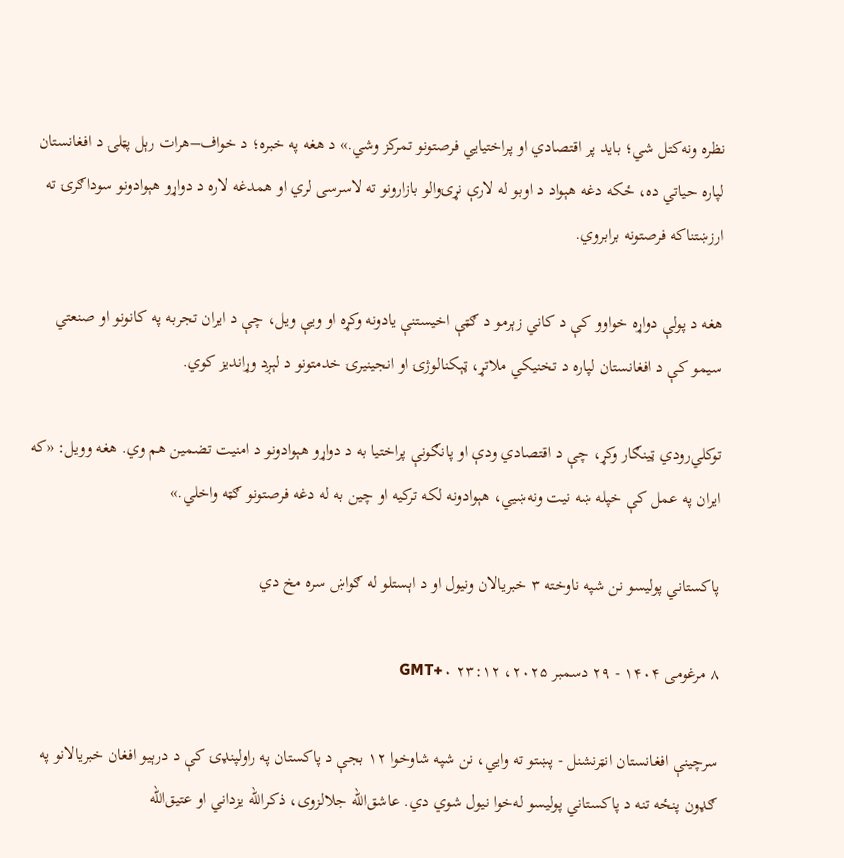نظره ونه‌کتل شي؛ باید پر اقتصادي او پراختیايي فرصتونو تمرکز وشي.» د هغه په خبره؛ د خواف–هرات رېل پټلۍ د افغانستان لپاره حیاتي ده، ځکه دغه هېواد د اوبو له لارې نړۍوالو بازارونو ته لاسرسی لري او همدغه لاره د دواړو هېوادونو سوداګرۍ ته ارزښتناکه فرصتونه برابروي.

هغه د پولې دواړه خواوو کې د کاني زېرمو د ګټې اخیستنې یادونه وکړه او ویې ویل، چې د ایران تجربه په کانونو او صنعتي سیمو کې د افغانستان لپاره د تخنیکي ملاتړ، ټېکنالوژۍ او انجینیرۍ خدمتونو د لېږد وړاندیز کوي.

توکلي‌رودي ټینګار وکړ، چې د اقتصادي ودې او پانګونې پراختیا به د دواړو هېوادونو د امنیت تضمین هم وي. هغه وویل: «که ایران په عمل کې خپله ښه نیت ونه‌ښيي، هېوادونه لکه ترکیه او چین به له دغه فرصتونو ګټه واخلي.»

پاکستاني پولیسو نن شپه ناوخته ۳ خبریالان ونیول او د اېستلو له ګواښ سره مخ دي

۸ مرغومی ۱۴۰۴ - ۲۹ دسمبر ۲۰۲۵، ۲۳:۱۲ GMT+۰

سرچینې افغانستان انټرنشنل - پښتو ته وایي، نن شپه شاوخوا ۱۲ بجې د پاکستان په راولپنډۍ کې د درېیو افغان خبریالانو په ګډون پنځه تنه د پاکستاني پولیسو له‌خوا نیول شوي دي. عاشق‌الله جلالزوی، ذکرالله یزداني او عتیق‌الله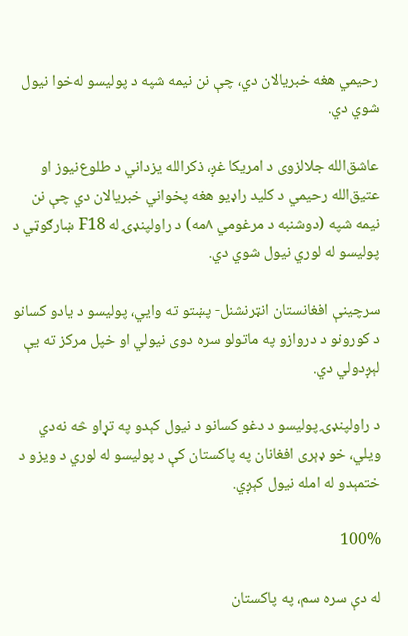رحیمي هغه خبریالان دي، چې نن نیمه شپه د پولیسو له‌خوا نیول شوي دي.

عاشق‌الله جلالزوی د امریکا غږ، ذکرالله یزداني د طلوع‌نیوز او عتیق‌الله رحیمي د کلید راډيو هغه پخواني خبریالان دي چې نن نیمه شپه (دوشنبه د مرغومي ۸مه) د راولپنډۍ له F18 ښارګوټي د پولیسو له لوري نیول شوي دي.

سرچینې افغانستان انټرنشنل- پښتو ته وايي، پولیسو د یادو کسانو د کورونو د دروازو په ماتولو سره دوی نیولي او خپل مرکز ته یې لېږدولي دي.

د راولپنډۍ پولیسو د دغو کسانو د نیول کېدو په تړاو څه نه‌دي ویلي، خو ډېری افغانان په پاکستان کې د پولیسو له لوري د ویزو د ختمېدو له امله نیول کېږي.

100%

له دې سره سم، په پاکستان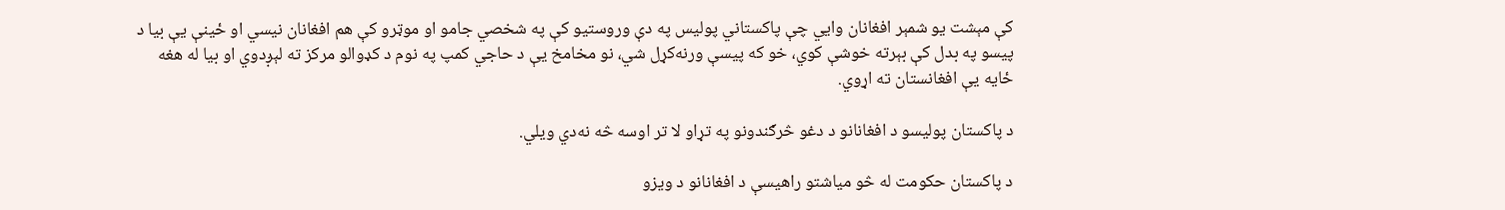کې مېشت یو شمېر افغانان وايي چې پاکستاني پولیس په دې وروستیو کې په شخصي جامو او موټرو کې هم افغانان نیسي او ځينې یې بیا د پیسو په بدل کې بېرته خوشې کوي، خو که پیسې ورنه‌کړل شي، نو مخامخ یې د حاجي کمپ په نوم د کډوالو مرکز ته لېږدوي او بیا له هغه ځایه یې افغانستان ته اړوي.

د پاکستان پولیسو د افغانانو د دغو څرګندونو په تړاو لا تر اوسه څه نه‌دي ویلي.

د پاکستان حکومت له څو میاشتو راهیسې د افغانانو د ویزو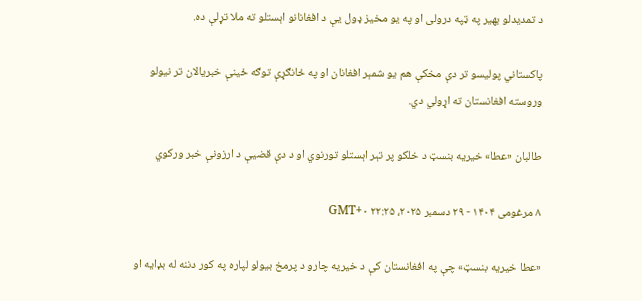د تمدیدلو بهیر په ټپه درولی او په یو مخیز ډول یې د افغانانو اېستلو ته ملا تړلې ده.

پاکستاني پولیسو تر دې مخکې هم یو شمېر افغانان او په ځانګړې توګه ځینې خبریالان تر نیولو وروسته افغانستان ته اړولي دي.

طالبان «عطا» خیریه بنسټ د خلکو پر تېر اېستلو تورنوي او د دې قضیې د ارزونې خبر ورکوي

۸ مرغومی ۱۴۰۴ - ۲۹ دسمبر ۲۰۲۵، ۲۲:۲۵ GMT+۰

«عطا خیریه بنسټ» چې په افغانستان کې د خیریه چارو د پرمخ بیولو لپاره په کور دننه له بډایه او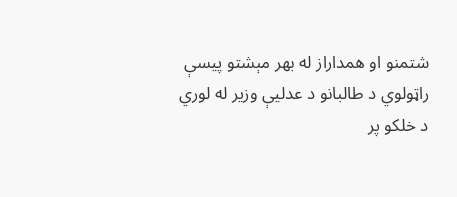شتمنو او همداراز له بهر مېشتو پیسې راټولوي د طالبانو د عدلیې وزیر له لوري د خلکو پر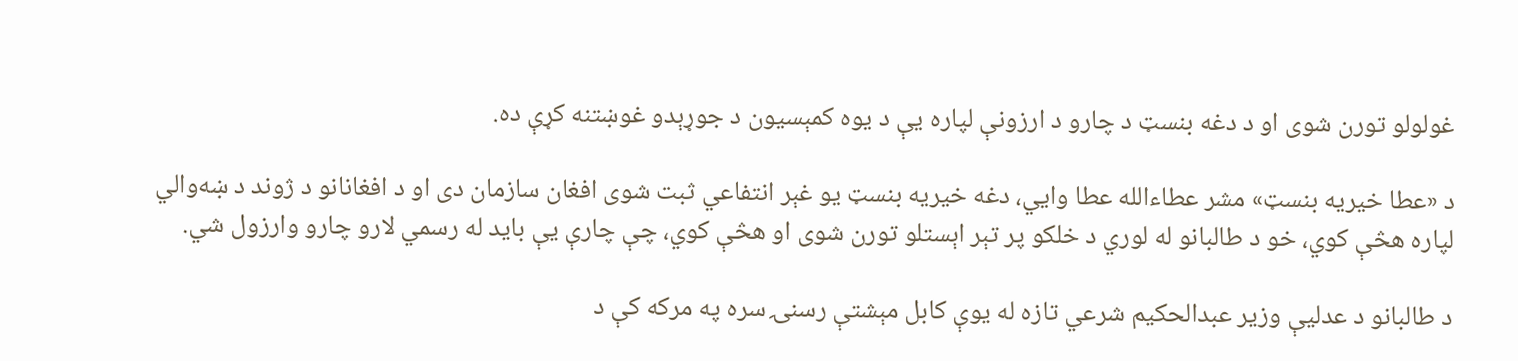غولولو تورن شوی او د دغه بنسټ د چارو د ارزونې لپاره یې د یوه کمېسیون د جوړېدو غوښتنه کړې ده.

د «عطا خیریه بنسټ» مشر عطاءالله عطا وايي، دغه خیریه بنسټ یو غېر انتفاعي ثبت شوی افغان سازمان دی او د افغانانو د ژوند د ښه‌والي لپاره هڅې کوي، خو د طالبانو له لوري د خلکو پر تېر اېستلو تورن شوی او هڅې کوي، چې چارې یې باید له رسمي لارو چارو وارزول شي.

د طالبانو د عدلیې وزیر عبدالحکیم شرعي تازه له یوې کابل مېشتې رسنۍ سره په مرکه کې د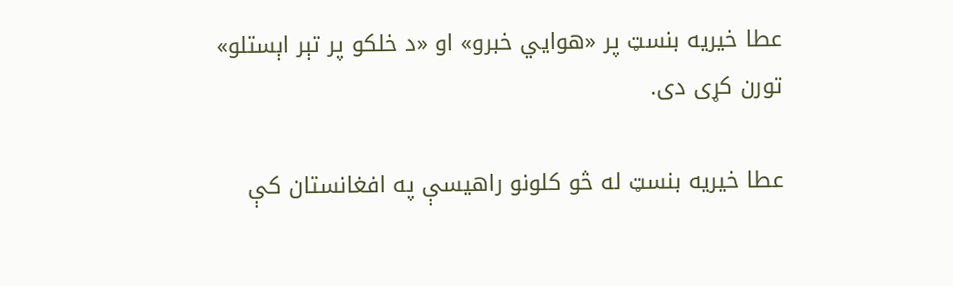عطا خیریه بنسټ پر «هوايي خبرو» او «د خلکو پر تېر اېستلو» تورن کړی دی.

عطا خیریه بنسټ له څو کلونو راهیسې په افغانستان کې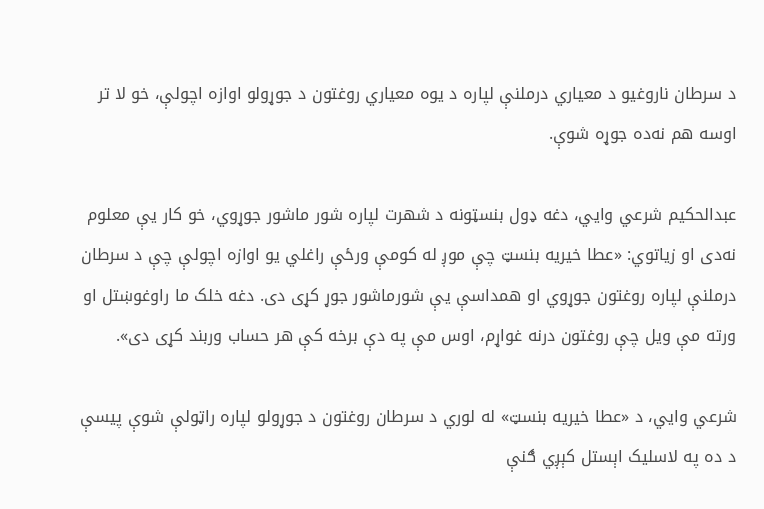د سرطان ناروغیو د معیاري درملنې لپاره د یوه معیاري روغتون د جوړولو اوازه اچولې، خو لا تر اوسه هم نه‌ده جوړه شوې.

عبدالحکیم شرعي وايي، دغه ډول بنسټونه د شهرت لپاره شور ماشور جوړوي، خو کار یې معلوم نه‌دی او زیاتوي: «عطا خیریه بنسټ چې موږ له کومې ورځې راغلي یو اوازه اچولې چې د سرطان درملنې لپاره روغتون جوړوي او همداسې یې شورماشور جوړ کړی دی. دغه خلک ما راوغوښتل او ورته مې ویل چې روغتون درنه غواړم، اوس مې په دې برخه کې هر حساب وربند کړی دی».

شرعي وايي، د «عطا خیریه بنسټ» له لوري د سرطان روغتون د جوړولو لپاره راټولې شوې پیسې د ده په لاسلیک اېستل کېږي ګنې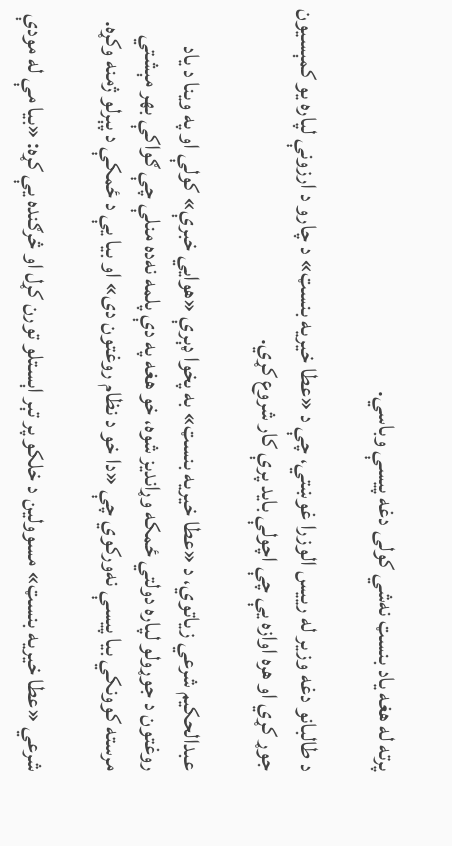پرته له هغه یاد بنسټ نه‌شي کولی دغه پیسې وباسي.

د طالبانو دغه وزیر له رييس الوزرا غوښتي، چې د «عطا خیریه بنسټ» د چارو د ارزونې لپاره یو کمېسیون جوړ کړي او هره اوازه یې چې اچولې باید پرې کار شروع کړي.

عبدالحکیم شرعي زیاتوي، د «عطا خیریه بنسټ» به پخوا ډېرې «هوايي خبرې» کولې او په وینا د یاد روغتون د جوړولو لپاره دولتي ځمکه وړاندیز شوه، خو هغه په دې پلمه نه‌ده منلې چې ګواکې بهر مېشتي مرسته کوونکي بیا پیسې نه‌ورکوي چې «دا خو د نظام روغتون دی» او بیا یې د ځمکې د پېرلو ژمنه وکړه.

شرعي «عطا خیریه بنسټ» مسوولین د خلکو پر تېر اېستلو تورن کړل او څرګنده یې کړه: «بیا مې له مودې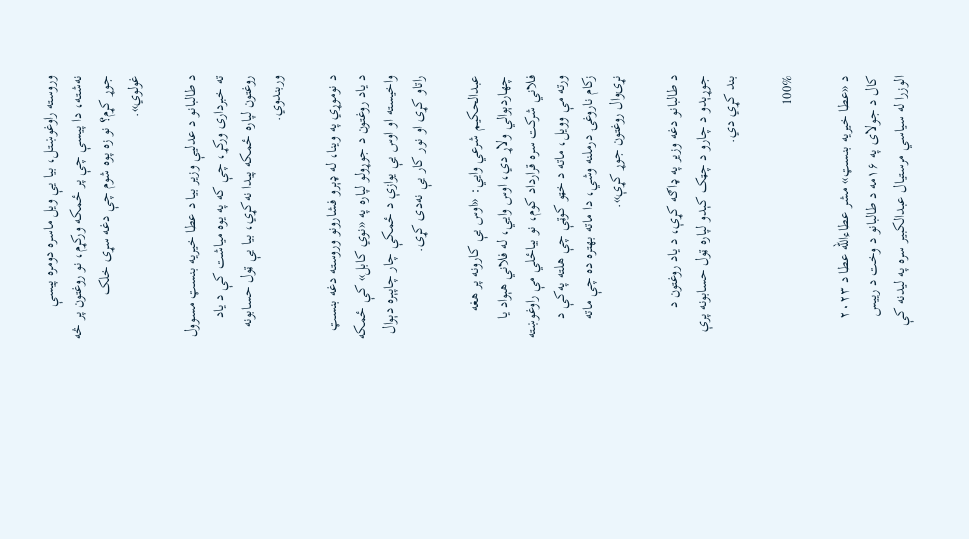وروسته راوغوښتل، بیا یې ویل ماسره دومره پیسې نه‌شته، دا پیسې چې پر ځمکه ورکړم، نو روغتون پر څه جوړ کړم؟ نو زه پوه شوم چې دغه سړی خلک غولوي».

د طالبانو د عدلیې وزیر بیا د عطا خیریه بنسټ مسوول ته خبرداری ورکړ، چې که په یوه میاشت کې د یاد روغتون لپاره ځمکه پیدا نه‌کړي، بیا یې ټول حسابونه وربندوي.

د نوموړي په وینا، له ډېرو فشارونو وروسته دغه بنسټ د یاد روغتون د جوړولو لپاره په «نوي کابل» کې ځمکه واخیسته او اوس یې یوازې د ځمکې چار چاپېره دېوال راتاو کړی او نور کار یې نه‌دی کړی.

عبدالحکیم شرعي وايي: «اوس یې کارونه پر هغه چهاردېوالي ولاړ دي، اوس وايي، له فلاني هېواد یا فلاني شرکت سره قرارداد کوم، نو بیاځلي مې راوغوښته ورته مې وویل، ماته د خټو کوټې چې هلته په‌کې د زکام ناروغۍ درملنه وشي، دا ماته بهتره ده چې ماته نړۍوال روغتون جوړ کړې».

د طالبانو دغه وزیر په ډاګه کړې، د یاد روغتون د جوړېدو د چارو د چټک کېدو لپاره ټول حسابونه پرې بند کړي دي.

100%

د «عطا خیریه بنسټ» مشر عطاءالله عطا د ۲۰۲۳ کال د جولای په ۱۶مه د طالبانو د وخت د رييس الوزرا له سیاسي مرستیال عبدالکبیر سره په لیدنه کې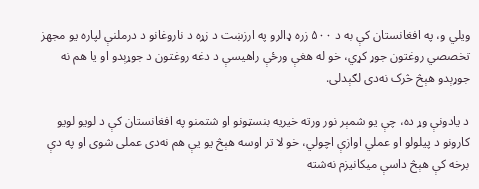ویلي و، په افغانستان کې به د ۵۰۰ زره ډالرو په ارزښت د زړه د ناروغانو د درملنې لپاره یو مجهز تخصصي روغتون جوړ کړي، خو له هغې ورځې راهیسې د دغه روغتون د جوړېدو او یا هم نه جوړېدو هېڅ څرک نه‌دی لګېدلی.

د یادونې وړ ده، چې یو شمېر نور ورته خیریه بنسټونو او شتمنو په افغانستان کې د لویو لویو کارونو د پیلولو او عملي اوازې اچولي، خو لا تر اوسه هېڅ یو یې هم نه‌دی عملی شوی او په دې برخه کې هېڅ داسې میکانیزم نه‌شته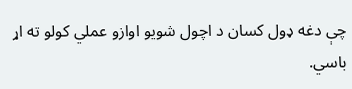چې دغه ډول کسان د اچول شویو اوازو عملي کولو ته اړ باسي.